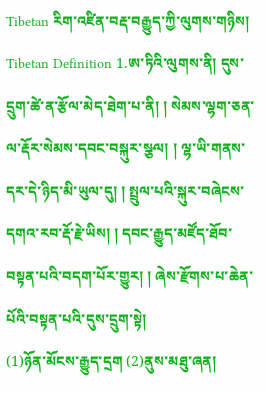Tibetan རིག་འཛིན་བརྡ་བརྒྱུད་ཀྱི་ལུགས་གཉིས།
Tibetan Definition 1.ཨ་ཏིའི་ལུགས་ནི། དུས་དྲུག་ཚེ་ན་རྩོལ་མེད་ཐེག་པ་ནི། ། སེམས་ལྷག་ཅན་ལ་རྡོར་སེམས་དབང་བསྐུར་སྩལ། ། ལྷ་ཡི་གནས་དར་དེ་ཉིད་མི་ཡུལ་དུ། ། སྤྲུལ་པའི་སྐུར་བཞེངས་དགའ་རབ་རྡོ་རྗེ་ཡིས། ། དབང་རྒྱུད་མཛོད་ཐོབ་བསྟན་པའི་བདག་པོར་གྱུར། ། ཞེས་རྫོགས་པ་ཆེན་པོའི་བསྟན་པའི་དུས་དྲུག་སྟེ།
(1)ཉོན་མོངས་རྒྱུད་དྲག (2)ནུས་མཐུ་ཞན།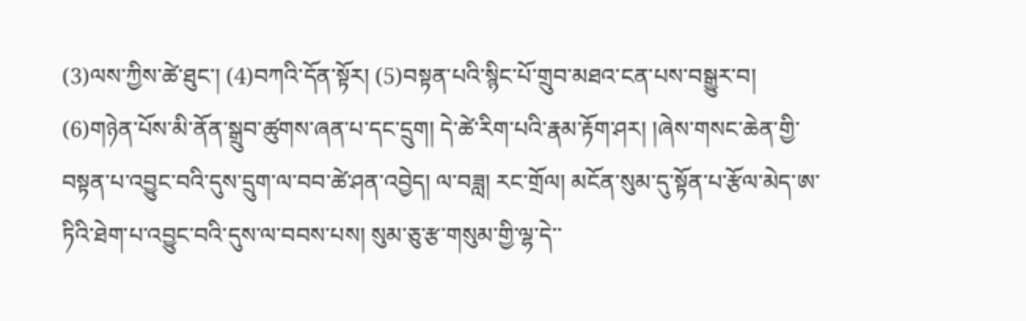(3)ལས་ཀྱིས་ཚེ་ཐུང་། (4)བཀའི་དོན་སྟོར། (5)བསྟན་པའི་སྙིང་པོ་གྲུབ་མཐའ་ངན་པས་བསྒྱུར་བ། (6)གཉེན་པོས་མི་ནོན་སྒྲུབ་ཚུགས་ཞན་པ་དང་དྲུག། དེ་ཚེ་རིག་པའི་རྣམ་རྟོག་ཤར། །ཞེས་གསང་ཆེན་གྱི་བསྟན་པ་འབྱུང་བའི་དུས་དྲུག་ལ་བབ་ཚེ་ཤན་འབྱེད། ལ་བཟླ། རང་གྲོལ། མངོན་སུམ་དུ་སྟོན་པ་རྩོལ་མེད་ཨ་ཏིའི་ཐེག་པ་འབྱུང་བའི་དུས་ལ་བབས་པས། སུམ་ཅུ་རྩ་གསུམ་གྱི་ལྷ་དེ་་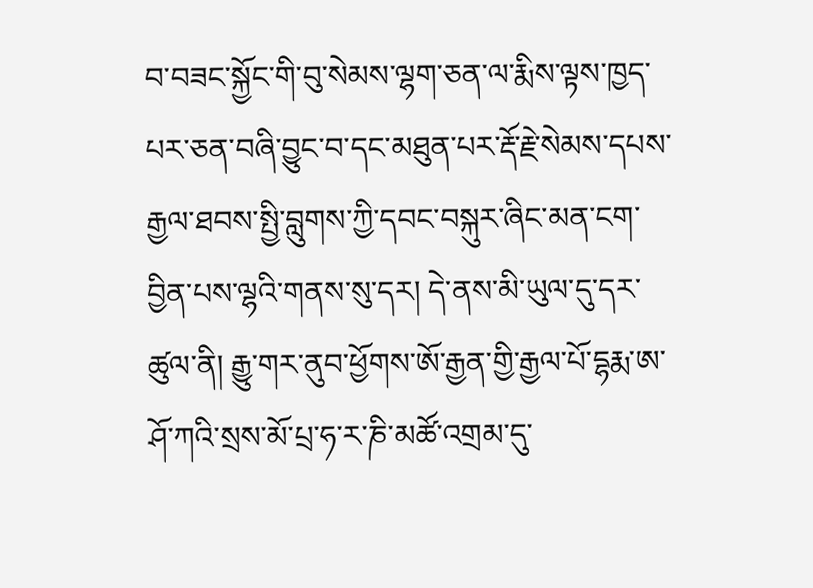བ་བཟང་སྐྱོང་གི་བུ་སེམས་ལྷག་ཅན་ལ་རྨིས་ལྟས་ཁྱད་པར་ཅན་བཞི་བྱུང་བ་དང་མཐུན་པར་རྡོ་རྗེ་སེམས་དཔས་རྒྱལ་ཐབས་སྤྱི་བླུགས་ཀྱི་དབང་བསྐུར་ཞིང་མན་ངག་བྱིན་པས་ལྷའི་གནས་སུ་དར། དེ་ནས་མི་ཡུལ་དུ་དར་ཚུལ་ནི། རྒྱུ་གར་ནུབ་ཕྱོགས་ཨོ་རྒྱན་གྱི་རྒྱལ་པོ་དྷརྨ་ཨ་ཤོ་ཀའི་སྲས་མོ་པྲ་ཧ་ར་ཎི་མཚོ་འགྲམ་དུ་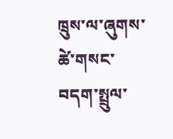ཁྲུས་ལ་ཞུགས་ཚེ་གསང་བདག་སྤྲུལ་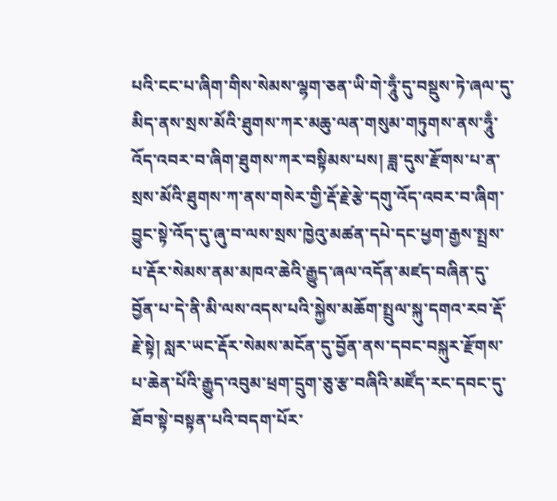པའི་ངང་པ་ཞིག་གིས་སེམས་ལྷག་ཅན་ཡི་གེ་ཧཱུྃ་དུ་བསྡུས་ཏེ་ཞལ་དུ་མིད་ནས་སྲས་མོའི་ཐུགས་ཀར་མཆུ་ལན་གསུམ་གཏུགས་ནས་ཧཱུྃ་འོད་འབར་བ་ཞིག་ཐུགས་ཀར་བསྟིམས་པས། ཟླ་དུས་རྫོགས་པ་ན་སྲས་མོའི་ཐུགས་ཀ་ནས་གསེར་གྱི་རྡོ་རྗེ་རྩེ་དགུ་འོད་འབར་བ་ཞིག་བྱུང་སྟེ་འོད་དུ་ཞུ་བ་ལས་སྲས་ཁྱེའུ་མཚན་དཔེ་དང་ཕྱག་རྒྱས་སྤྲས་པ་རྡོར་སེམས་ནམ་མཁའ་ཆེའི་རྒྱུད་ཞལ་འདོན་མཛད་བཞིན་དུ་བྱོན་པ་དེ་ནི་མི་ལས་འདས་པའི་སྐྱེས་མཆོག་སྤྲུལ་སྐུ་དགའ་རབ་རྡོ་རྗེ་སྟེ། སླར་ཡང་རྡོར་སེམས་མངོན་དུ་བྱོན་ནས་དབང་བསྐུར་རྫོགས་པ་ཆེན་པོའི་རྒྱུད་འབུམ་ཕྲག་དྲུག་ཅུ་རྩ་བཞིའི་མཛོད་རང་དབང་དུ་ཐོབ་སྟེ་བསྟན་པའི་བདག་པོར་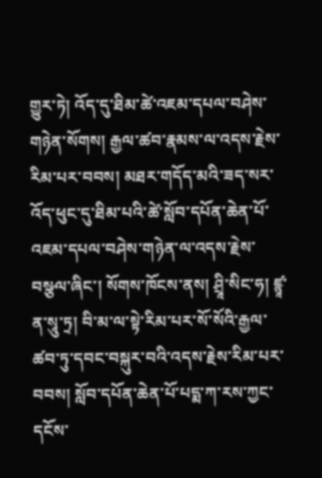གྱུར་ཏེ། འོད་དུ་ཐིམ་ཚེ་འཇམ་དཔལ་བཤེས་གཉེན་སོགས། རྒྱལ་ཚབ་རྣམས་ལ་འདས་རྗེས་རིམ་པར་བབས། མཐར་གདོད་མའི་ཟད་སར་འོད་ཕུང་དུ་ཐིམ་པའི་ཚེ་སློབ་དཔོན་ཆེན་པོ་འཇམ་དཔལ་བཤེས་གཉེན་ལ་འདས་རྗེས་བསྩལ་ཞིང་། སོགས་ཁོངས་ནས། ཤྲཱི་སིང་ཧ། ཛྙཱ་ན་སཱུ་ཏྲ། བི་མ་ལ་སྟེ་རིམ་པར་སོ་སོའི་རྒྱལ་ཚབ་ཏུ་དབང་བསྐུར་བའི་འདས་རྗེས་རིམ་པར་བབས། སློབ་དཔོན་ཆེན་པོ་པདྨ་ཀ་རས་ཀྱང་དངོས་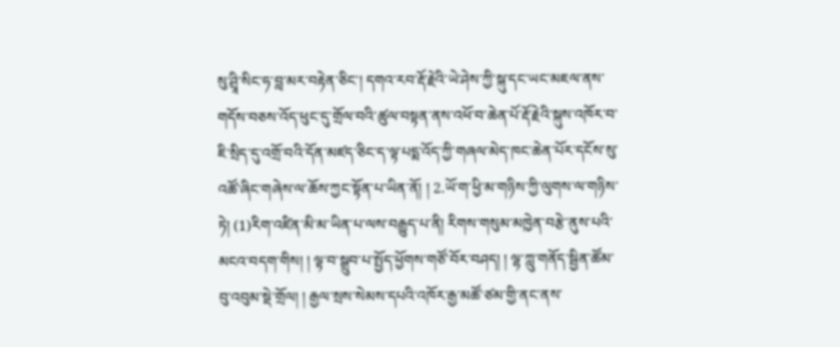སུ་ཤྲཱི་སིང་ཧ་བླ་མར་བརྟེན་ཅིང་། དགའ་རབ་རྡོ་རྗེའི་ཡེ་ཤེས་ཀྱི་སྐུ་དང་ཡང་མཇལ་ནས་གདོས་བཅས་འོད་ཕུང་དུ་གྲོལ་བའི་ཚུལ་བསྟན་ནས་འཕོ་བ་ཆེན་པོ་རྡོ་རྗེའི་སྐུས་འཁོར་བ་ཇི་སྲིད་དུ་འགྲོ་བའི་དོན་མཛད་ཅིང་ད་ལྟ་པདྨ་འོད་ཀྱི་གཞལ་མེད་ཁང་ཆེན་པོར་དངོས་སུ་འཚོ་ཞིང་གཞེས་ལ་ཆོས་ཀྱང་སྟོན་པ་ཡིན་ནོ། ། 2.ཡོ་ག་ཕྱི་མ་གཉིས་ཀྱི་ལུགས་ལ་གཉིས་ཏེ། (1)རིག་འཛིན་མི་མ་ཡིན་པ་ལས་བརྒྱུད་པ་ནི། རིགས་གསུམ་མཁྱེན་བརྩེ་ནུས་པའི་མངའ་བདག་གིས། ། ལྟ་བ་སྒྲུབ་པ་སྤྱོད་ཕྱོགས་གཙོ་བོར་བཤད། ། ལྷ་ཀླུ་གནོད་སྦྱིན་ཚོམ་བུ་འབུམ་སྡེ་གྲོལ། ། རྒྱལ་སྲས་སེམས་དཔའི་འཁོར་རྒྱ་མཚོ་ཙམ་གྱི་ནང་ནས་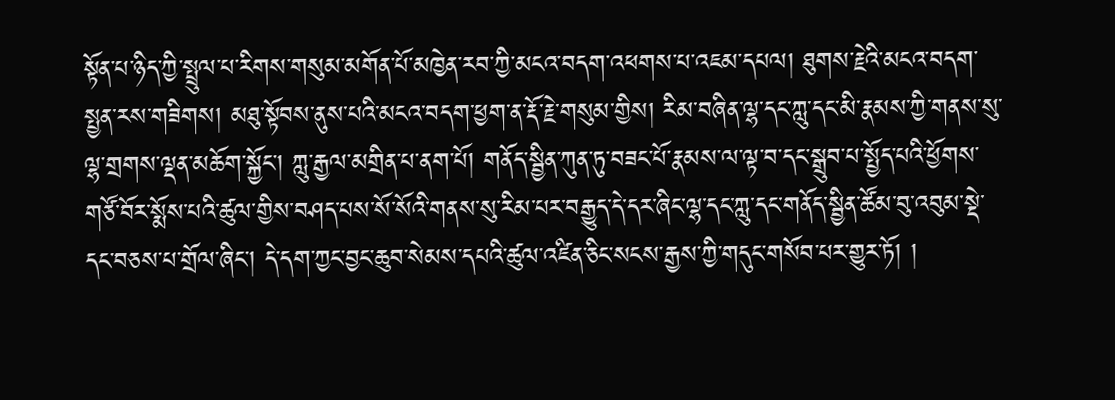སྟོན་པ་ཉིད་ཀྱི་སྤྲུལ་པ་རིགས་གསུམ་མགོན་པོ་མཁྱེན་རབ་ཀྱི་མངའ་བདག་འཕགས་པ་འཇམ་དཔལ། ཐུགས་རྗེའི་མངའ་བདག་སྤྱན་རས་གཟིགས། མཐུ་སྟོབས་ནུས་པའི་མངའ་བདག་ཕྱག་ན་རྡོ་རྗེ་གསུམ་གྱིས། རིམ་བཞིན་ལྷ་དང་ཀླུ་དང་མི་རྣམས་ཀྱི་གནས་སུ་ལྷ་གྲགས་ལྡན་མཆོག་སྐྱོང་། ཀླུ་རྒྱལ་མགྲིན་པ་ནག་པོ། གནོད་སྦྱིན་ཀུན་ཏུ་བཟང་པོ་རྣམས་ལ་ལྟ་བ་དང་སྒྲུབ་པ་སྤྱོད་པའི་ཕྱོགས་གཙོ་བོར་སྨོས་པའི་ཚུལ་གྱིས་བཤད་པས་སོ་སོའི་གནས་སུ་རིམ་པར་བརྒྱུད་དེ་དར་ཞིང་ལྷ་དང་ཀླུ་དང་གནོད་སྦྱིན་ཚོམ་བུ་འབུམ་སྡེ་དང་བཅས་པ་གྲོལ་ཞིང་། དེ་དག་ཀྱང་བྱང་ཆུབ་སེམས་དཔའི་ཚུལ་འཛིན་ཅིང་སངས་རྒྱས་ཀྱི་གདུང་གསོབ་པར་གྱུར་ཏོ། །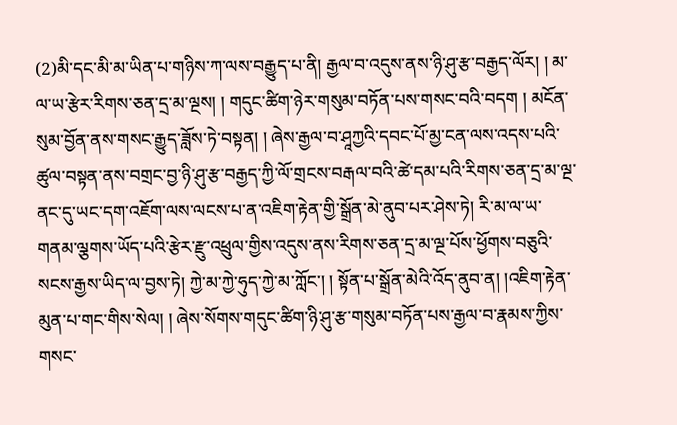(2)མི་དང་མི་མ་ཡིན་པ་གཉིས་ཀ་ལས་བརྒྱུད་པ་ནི། རྒྱལ་བ་འདུས་ནས་ཉི་ཤུ་རྩ་བརྒྱད་ལོར། ། མ་ལ་ཡ་རྩེར་རིགས་ཅན་དྲ་མ་ལྔས། ། གདུང་ཚིག་ཉེར་གསུམ་བཏོན་པས་གསང་བའི་བདག ། མངོན་སུམ་བྱོན་ནས་གསང་རྒྱུད་ཟློས་ཏེ་བསྟན། ། ཞེས་རྒྱལ་བ་ཤཱཀྱའི་དབང་པོ་མྱ་ངན་ལས་འདས་པའི་ཚུལ་བསྟན་ནས་བགྲང་བྱ་ཉི་ཤུ་རྩ་བརྒྱད་ཀྱི་ལོ་གྲངས་བརྒལ་བའི་ཚེ་དམ་པའི་རིགས་ཅན་དྲ་མ་ལྔ་ནང་དུ་ཡང་དག་འཇོག་ལས་ལངས་པ་ན་འཇིག་རྟེན་གྱི་སྒྲོན་མེ་ནུབ་པར་ཤེས་ཏེ། རི་མ་ལ་ཡ་གནམ་ལྕགས་ཡོད་པའི་རྩེར་རྫུ་འཕྲུལ་གྱིས་འདུས་ནས་རིགས་ཅན་དྲ་མ་ལྔ་པོས་ཕྱོགས་བཅུའི་སངས་རྒྱས་ཡིད་ལ་བྱས་ཏེ། ཀྱེ་མ་ཀྱེ་ཧུད་ཀྱེ་མ་ཀློང་། ། སྟོན་པ་སྒྲོན་མེའི་འོད་ནུབ་ན། །འཇིག་རྟེན་མུན་པ་གང་གིས་སེལ། ། ཞེས་སོགས་གདུང་ཚིག་ཉི་ཤུ་རྩ་གསུམ་བཏོན་པས་རྒྱལ་བ་རྣམས་ཀྱིས་གསང་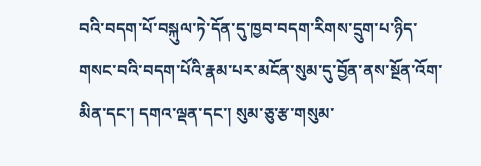བའི་བདག་པོ་བསྐུལ་ཏེ་དོན་དུ་ཁྱབ་བདག་རིགས་དྲུག་པ་ཉིད་གསང་བའི་བདག་པོའི་རྣམ་པར་མངོན་སུམ་དུ་བྱོན་ནས་སྔོན་འོག་མིན་དང་། དགའ་ལྡན་དང་། སུམ་ཅུ་རྩ་གསུམ་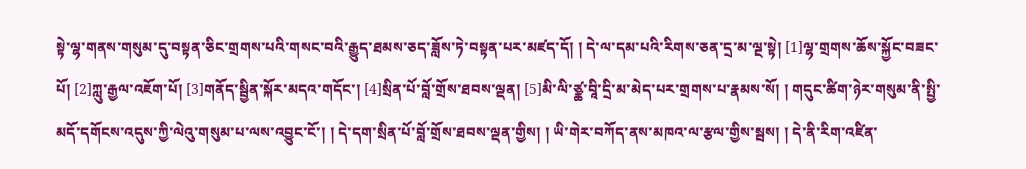སྟེ་ལྷ་གནས་གསུམ་དུ་བསྟན་ཅིང་གྲགས་པའི་གསང་བའི་རྒྱུད་ཐམས་ཅད་ཟློས་ཏེ་བསྟན་པར་མཛད་དོ། ། དེ་ལ་དམ་པའི་རིགས་ཅན་དྲ་མ་ལྔ་སྟེ། [1]ལྷ་གྲགས་ཆོས་སྐྱོང་བཟང་པོ། [2]ཀླུ་རྒྱལ་འཇོག་པོ། [3]གནོད་སྦྱིན་སྐོར་མདའ་གདོང་། [4]སྲིན་པོ་བློ་གྲོས་ཐབས་ལྡན། [5]མི་ལི་ཙྪ་བཱི་དྲི་མ་མེད་པར་གྲགས་པ་རྣམས་སོ། ། གདུང་ཚིག་ཉེར་གསུམ་ནི་སྤྱི་མདོ་དགོངས་འདུས་ཀྱི་ལེའུ་གསུམ་པ་ལས་འབྱུང་ངོ་། ། དེ་དག་སྲིན་པོ་བློ་གྲོས་ཐབས་ལྡན་གྱིས། ། ཡི་གེར་བཀོད་ནས་མཁའ་ལ་རྩལ་གྱིས་སྦས། ། དེ་ནི་རིག་འཛིན་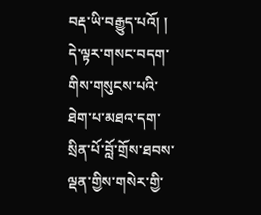བརྡ་ཡི་བརྒྱུད་པའོ། ། དེ་ལྟར་གསང་བདག་གིས་གསུངས་པའི་ཐེག་པ་མཐའ་དག་སྲིན་པོ་བློ་གྲོས་ཐབས་ལྡན་གྱིས་གསེར་གྱི་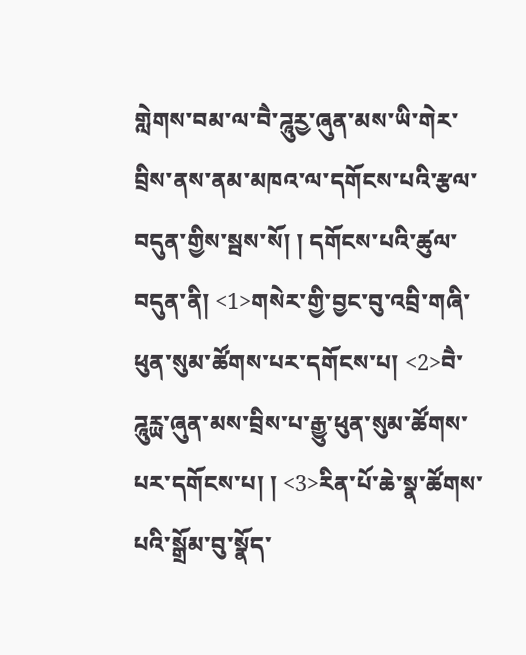གླེགས་བམ་ལ་བཻ་ཌཱུརྱ་ཞུན་མས་ཡི་གེར་བྲིས་ནས་ནམ་མཁའ་ལ་དགོངས་པའི་རྩལ་བདུན་གྱིས་སྦས་སོ། ། དགོངས་པའི་ཚུལ་བདུན་ནི། <1>གསེར་གྱི་བྱང་བུ་འབྲི་གཞི་ཕུན་སུམ་ཚོགས་པར་དགོངས་པ། <2>བཻ་ཌཱུརྻ་ཞུན་མས་བྲིས་པ་རྒྱུ་ཕུན་སུམ་ཚོགས་པར་དགོངས་པ། ། <3>རིན་པོ་ཆེ་སྣ་ཚོགས་པའི་སྒྲོམ་བུ་སྣོད་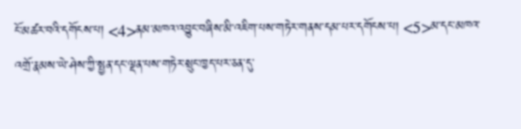ངོ་མཚར་བའི་དགོངས་པ། <4>ནམ་མཁའ་འབྱུང་བཞིས་མི་འཇིག་པས་གཏེར་གནས་དམ་པར་དགོངས་པ། <5>མ་དང་མཁའ་འགྲོ་རྣམས་ཡེ་ཤེས་ཀྱི་སྤྱན་དང་ལྡན་པས་གཏེར་སྲུང་ཁྱད་པར་ཅན་དུ་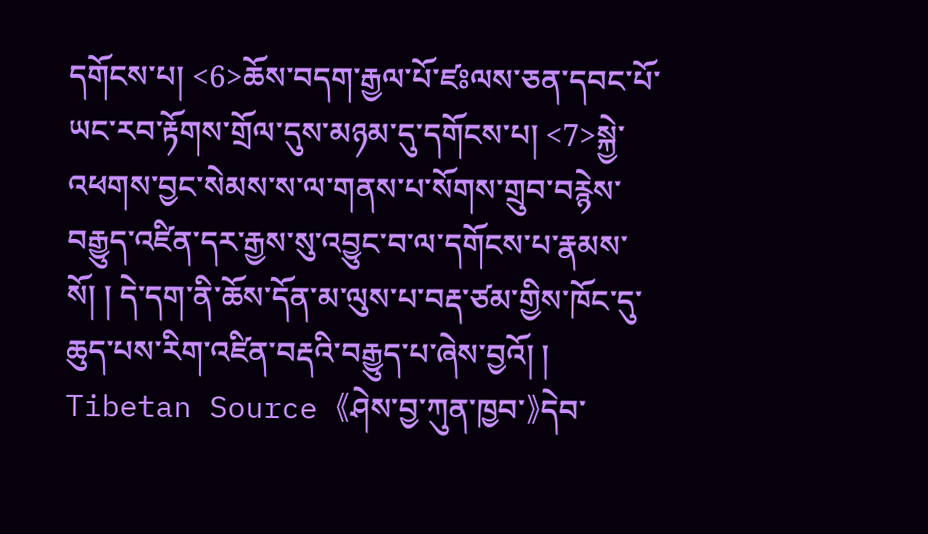དགོངས་པ། <6>ཆོས་བདག་རྒྱལ་པོ་ཛཿལས་ཅན་དབང་པོ་ཡང་རབ་རྟོགས་གྲོལ་དུས་མཉམ་དུ་དགོངས་པ། <7>སྐྱེ་འཕགས་བྱང་སེམས་ས་ལ་གནས་པ་སོགས་གྲུབ་བརྙེས་བརྒྱུད་འཛིན་དར་རྒྱས་སུ་འབྱུང་བ་ལ་དགོངས་པ་རྣམས་སོ། ། དེ་དག་ནི་ཆོས་དོན་མ་ལུས་པ་བརྡ་ཙམ་གྱིས་ཁོང་དུ་ཆུད་པས་རིག་འཛིན་བརྡའི་བརྒྱུད་པ་ཞེས་བྱའོ། །
Tibetan Source 《ཤེས་བྱ་ཀུན་ཁྱབ་》དེབ་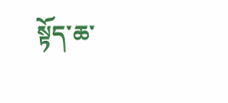སྟོད་ཆ་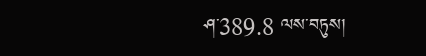ཤ་389.8 ལས་བཏུས།